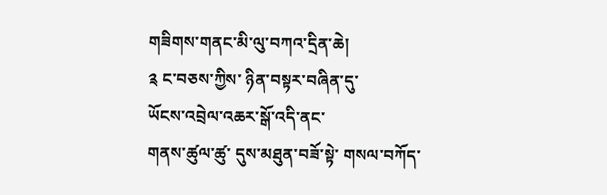གཟིགས་གནང་མི་ལུ་བཀའ་དྲིན་ཆེ།
༉ ང་བཅས་ཀྱིས་ ཉིན་བསྟར་བཞིན་དུ་
ཡོངས་འབྲེལ་འཆར་སྒོ་འདི་ནང་
གནས་ཚུལ་ཚུ་ དུས་མཐུན་བཟོ་སྟེ་ གསལ་བཀོད་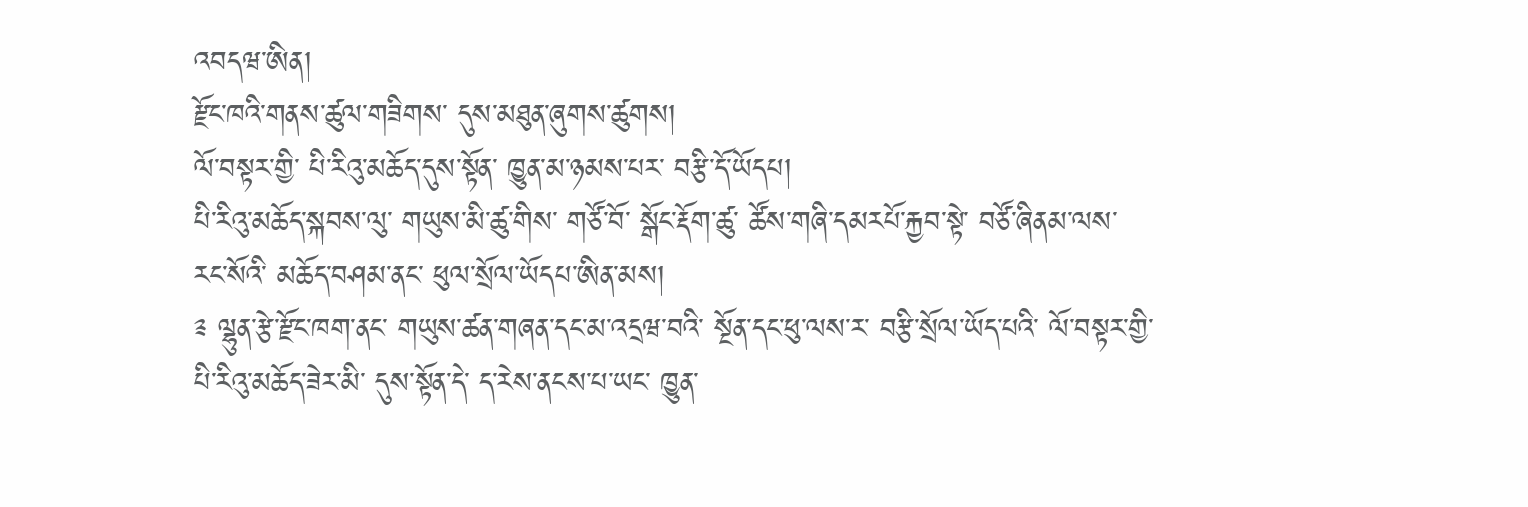འབདཝ་ཨིན།
རྫོང་ཁའི་གནས་ཚུལ་གཟིགས་ དུས་མཐུན་ཞུགས་ཚུགས།
ལོ་བསྟར་གྱི་ པི་རིའུ་མཆོད་དུས་སྟོན་ ཁྱུན་མ་ཉམས་པར་ བརྩི་དོ་ཡོདཔ།
པི་རིའུ་མཆོད་སྐབས་ལུ་ གཡུས་མི་ཚུ་གིས་ གཙོ་བོ་ སྒོང་རྡོག་ཚུ་ ཚོས་གཞི་དམརཔོ་རྐྱབ་སྟེ་ བཙོ་ཞིནམ་ལས་ རང་སོའི་ མཆོད་བཤམ་ནང་ ཕུལ་སྲོལ་ཡོདཔ་ཨིན་མས།
༉ ལྷུན་རྩེ་རྫོང་ཁག་ནང་ གཡུས་ཚན་གཞན་དང་མ་འདྲཝ་བའི་ སྔོན་དང་ཕུ་ལས་ར་ བརྩི་སྲོལ་ཡོད་པའི་ ལོ་བསྟར་གྱི་ པི་རིའུ་མཆོད་ཟེར་མི་ དུས་སྟོན་དེ་ ད་རེས་ནངས་པ་ཡང་ ཁྱུན་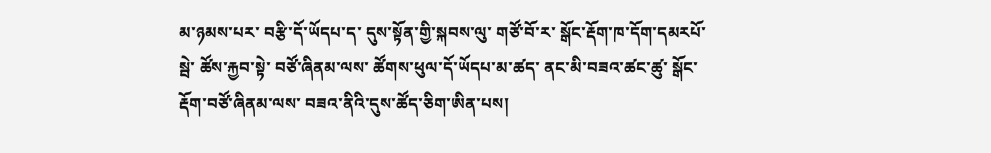མ་ཉམས་པར་ བརྩི་དོ་ཡོདཔ་ད་ དུས་སྟོན་གྱི་སྐབས་ལུ་ གཙོ་བོ་ར་ སྒོང་རྡོག་ཁ་དོག་དམརཔོ་སྦེ་ ཚོས་རྐྱབ་སྟེ་ བཙོ་ཞིནམ་ལས་ ཚོགས་ཕུལ་དོ་ཡོདཔ་མ་ཚད་ ནང་མི་བཟའ་ཚང་ཚུ་ སྒོང་རྡོག་བཙོ་ཞིནམ་ལས་ བཟའ་ནིའི་དུས་ཚོད་ཅིག་ཨིན་པས།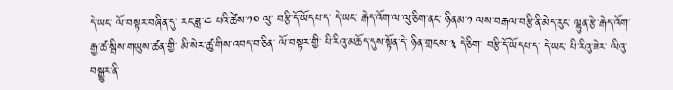དེ་ཡང་ ལོ་བསྟར་བཞིན་དུ་ རང་ཟླ་༤ པའི་ཚེས་༡༠ ལུ་ བརྩི་དོ་ཡོདཔ་ད་ དེ་ཡང་ རྒེད་འོག་ལ་ལུ་ཅིག་ནང་ ཉིནམ་༡ ལས་བརྒལ་བརྩི་ནི་མེད་རུང་ ལྷུན་རྩེ་རྒེད་འོག་ རྒྱ་ཚ་སྦིས་གཡུས་ཚན་གྱི་ མི་སེར་ཚུ་གིས་འབད་བ་ཅིན་ ལོ་བསྟར་གྱི་ པི་རིའུ་མཆོད་དུས་སྟོན་དེ་ ཉིན་གྲངས་༣ དེ་ཅིག་ བརྩི་དོ་ཡོདཔ་ད་ དེ་ཡང་ པི་རིའུ་ཟེར་ ལིའུ་བསྒྱུར་ནི་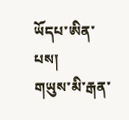ཡོདཔ་ཨིན་པས།
གཡུས་མི་རྒན་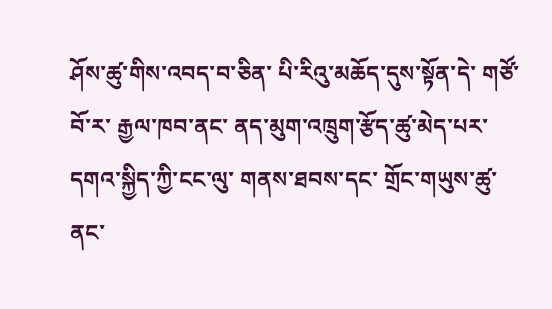ཤོས་ཚུ་གིས་འབད་བ་ཅིན་ པི་རིའུ་མཆོད་དུས་སྟོན་དེ་ གཙོ་བོ་ར་ རྒྱལ་ཁབ་ནང་ ནད་མུག་འཁྲུག་རྩོད་ཚུ་མེད་པར་ དགའ་སྐྱིད་ཀྱི་ངང་ལུ་ གནས་ཐབས་དང་ གྲོང་གཡུས་ཚུ་ནང་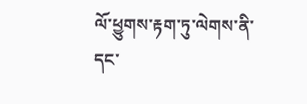ལོ་ཕྱུགས་རྟག་ཏུ་ལེགས་ནི་དང་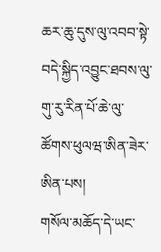ཆར་ཆུ་དུས་ལུ་འབབ་སྟེ་ བདེ་སྐྱིད་འབྱུང་ཐབས་ལུ་ གུ་རུ་རིན་པོ་ཆེ་ལུ་ ཚོགས་ཕུལཝ་ཨིན་ཟེར་ཨིན་པས།
གསོལ་མཆོད་དེ་ཡང་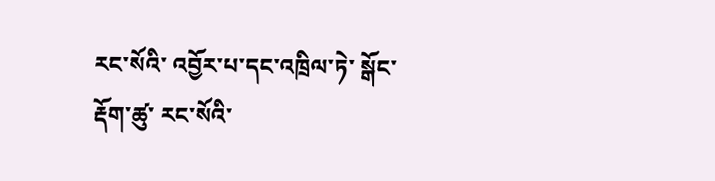རང་སོའི་ འབྱོར་པ་དང་འཁྲིལ་ཏེ་ སྒོང་རྡོག་ཚུ་ རང་སོའི་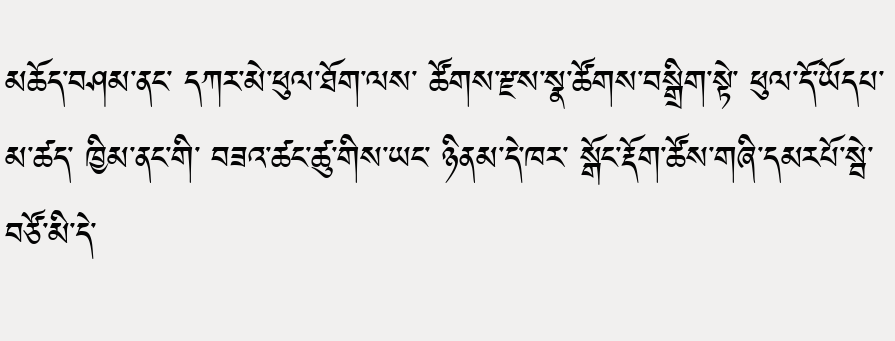མཆོད་བཤམ་ནང་ དཀར་མེ་ཕུལ་ཐོག་ལས་ ཚོགས་རྫས་སྣ་ཚོགས་བསྒྲིག་སྟེ་ ཕུལ་དོ་ཡོདཔ་མ་ཚད་ ཁྱིམ་ནང་གི་ བཟའ་ཚང་ཚུ་གིས་ཡང་ ཉིནམ་དེ་ཁར་ སྒོང་རྡོག་ཚོས་གཞི་དམརཔོ་སྦེ་ བཙོ་མི་དེ་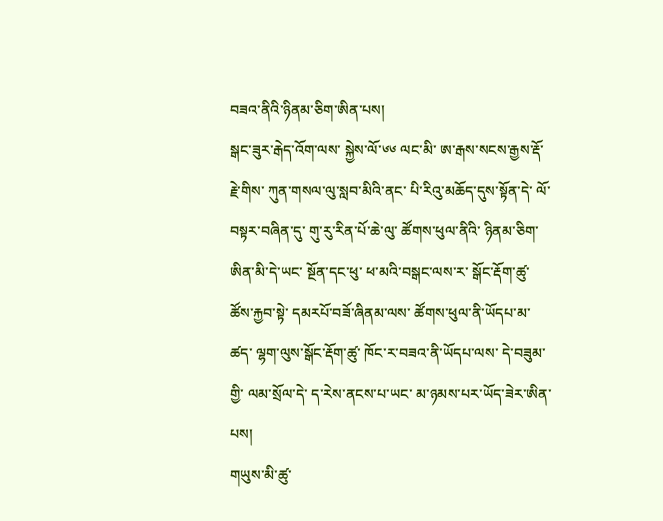བཟའ་ནིའི་ཉིནམ་ཅིག་ཨིན་པས།
སྒང་ཟུར་རྒེད་འོག་ལས་ སྐྱེས་ལོ་༦༦ ལང་མི་ ཨ་རྒས་སངས་རྒྱས་རྡོ་རྗེ་གིས་ ཀུན་གསལ་ལུ་སླབ་མིའི་ནང་ པི་རིའུ་མཆོད་དུས་སྟོན་དེ་ ལོ་བསྟར་བཞིན་དུ་ གུ་རུ་རིན་པོ་ཆེ་ལུ་ ཚོགས་ཕུལ་ནིའི་ ཉིནམ་ཅིག་ཨིན་མི་དེ་ཡང་ སྔོན་དང་ཕུ་ ཕ་མའི་བསྒང་ལས་ར་ སྒོང་རྡོག་ཚུ་ ཚོས་རྐྱབ་སྟེ་ དམརཔོ་བཟོ་ཞིནམ་ལས་ ཚོགས་ཕུལ་ནི་ཡོདཔ་མ་ཚད་ ལྷག་ལུས་སྒོང་རྡོག་ཚུ་ ཁོང་ར་བཟའ་ནི་ཡོདཔ་ལས་ དེ་བཟུམ་གྱི་ ལམ་སྲོལ་དེ་ ད་རེས་ནངས་པ་ཡང་ མ་ཉམས་པར་ཡོད་ཟེར་ཨིན་པས།
གཡུས་མི་ཚུ་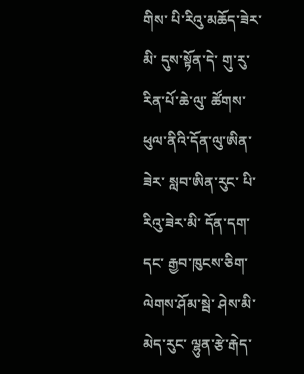གིས་ པི་རིའུ་མཆོད་ཟེར་མི་ དུས་སྟོན་དེ་ གུ་རུ་རིན་པོ་ཆེ་ལུ་ ཚོགས་ཕུལ་ནིའི་དོན་ལུ་ཨིན་ཟེར་ སླབ་ཨིན་རུང་ པི་རིའུ་ཟེར་མི་ དོན་དག་དང་ རྒྱབ་ཁུངས་ཅིག་ ལེགས་ཤོམ་སྦེ་ ཤེས་མི་མེད་རུང་ ལྷུན་རྩེ་རྒེད་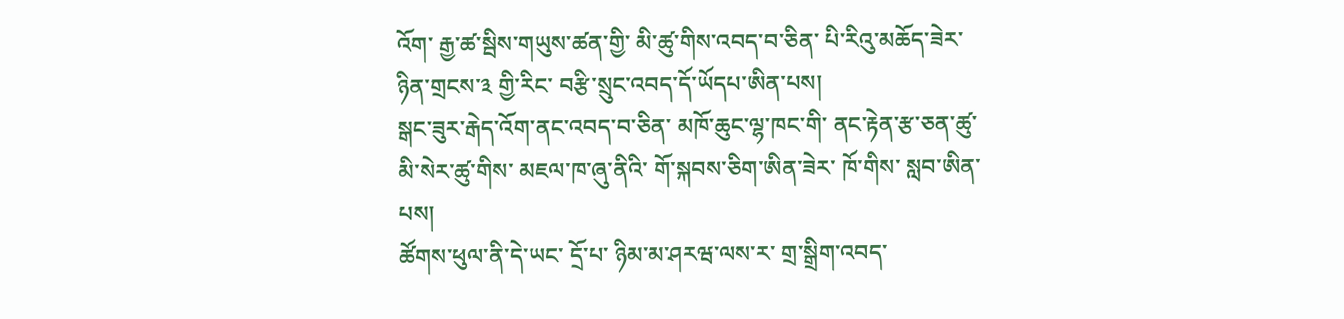འོག་ རྒྱ་ཚ་སྦིས་གཡུས་ཚན་གྱི་ མི་ཚུ་གིས་འབད་བ་ཅིན་ པི་རིའུ་མཆོད་ཟེར་ ཉིན་གྲངས་༣ གྱི་རིང་ བརྩི་སྲུང་འབད་དོ་ཡོདཔ་ཨིན་པས།
སྒང་ཟུར་རྒེད་འོག་ནང་འབད་བ་ཅིན་ མཁོ་ཆུང་ལྷ་ཁང་གི་ ནང་རྟེན་རྩ་ཅན་ཚུ་ མི་སེར་ཚུ་གིས་ མཇལ་ཁ་ཞུ་ནིའི་ གོ་སྐབས་ཅིག་ཨིན་ཟེར་ ཁོ་གིས་ སླབ་ཨིན་པས།
ཚོགས་ཕུལ་ནི་དེ་ཡང་ དྲོ་པ་ ཉིམ་མ་ཤརཝ་ལས་ར་ གྲ་སྒྲིག་འབད་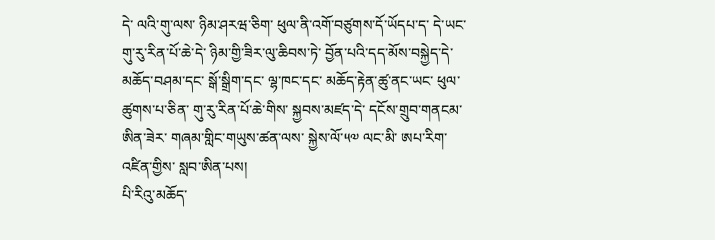དེ་ ལའི་གུ་ལས་ ཉིམ་ཤརཝ་ཅིག་ ཕུལ་ནི་འགོ་བཙུགས་དོ་ཡོདཔ་ད་ དེ་ཡང་ གུ་རུ་རིན་པོ་ཆེ་དེ་ ཉིམ་གྱི་ཟིར་ལུ་ཆིབས་ཏེ་ བྱོན་པའི་དད་མོས་བསྐྱེད་དེ་ མཆོད་བཤམ་དང་ སྒོ་སྒྲིག་དང་ ལྷ་ཁང་དང་ མཆོད་རྟེན་ཚུ་ནང་ཡང་ ཕུལ་ཚུགས་པ་ཅིན་ གུ་རུ་རིན་པོ་ཆེ་གིས་ སྐྱབས་མཛད་དེ་ དངོས་གྲུབ་གནངམ་ཨིན་ཟེར་ གཞམ་གླིང་གཡུས་ཚན་ལས་ སྐྱེས་ལོ་༥༧ ལང་མི་ ཨཔ་རིག་འཛིན་གྱིས་ སླབ་ཨིན་པས།
པི་རིའུ་མཆོད་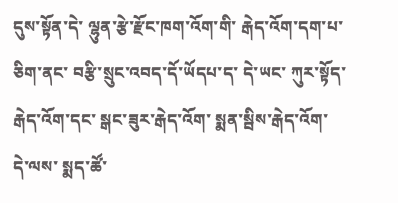དུས་སྟོན་དེ་ ལྷུན་རྩེ་རྫོང་ཁག་འོག་གི་ རྒེད་འོག་དག་པ་ཅིག་ནང་ བརྩི་སྲུང་འབད་དོ་ཡོདཔ་ད་ དེ་ཡང་ ཀུར་སྟོད་རྒེད་འོག་དང་ སྒང་ཟུར་རྒེད་འོག་ སྨན་སྦིས་རྒེད་འོག་ དེ་ལས་ སྨད་ཚོ་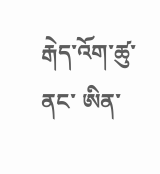རྒེད་འོག་ཚུ་ནང་ ཨིན་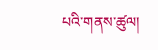པའི་གནས་ཚུལ།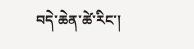བདེ་ཆེན་ཚེ་རིང་།